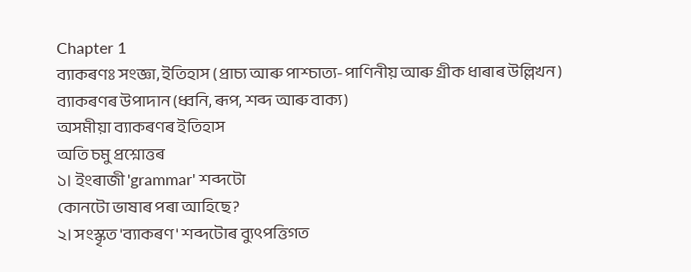Chapter 1
ব্যাকৰণঃ সংজ্ঞা, ইতিহাস (প্রাচ্য আৰু পাশ্চাত্য-পাণিনীয় আৰু গ্ৰীক ধাৰাৰ উল্লিখন)
ব্যাকৰণৰ উপাদান (ধ্বনি, ৰূপ, শব্দ আৰু বাক্য)
অসমীয়া ব্যাকৰণৰ ইতিহাস
অতি চমু প্রশ্নোত্তৰ
১। ইংৰাজী 'grammar' শব্দটো
কোনটো ভাষাৰ পৰা আহিছে?
২। সংস্কৃত 'ব্যাকৰণ' শব্দটোৰ ব্যুৎপত্তিগত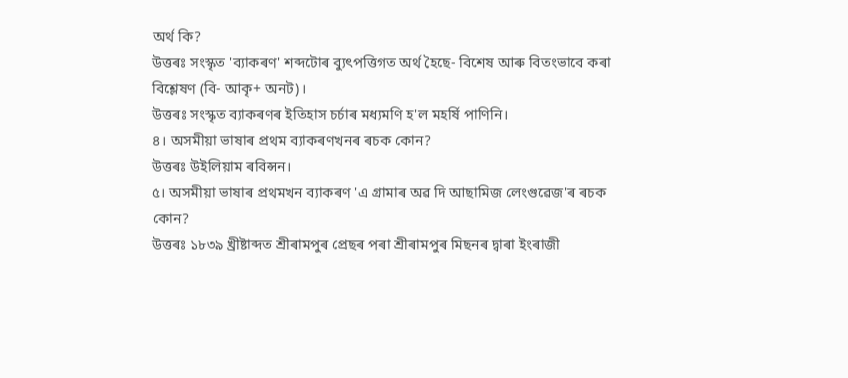অর্থ কি?
উত্তৰঃ সংস্কৃত 'ব্যাকৰণ' শব্দটোৰ ব্যুৎপত্তিগত অর্থ হৈছে- বিশেষ আৰু বিতংভাবে কৰা বিশ্লেষণ (বি- আকৃ+ অনট)।
উত্তৰঃ সংস্কৃত ব্যাকৰণৰ ইতিহাস চৰ্চাৰ মধ্যমণি হ'ল মহর্ষি পাণিনি।
৪। অসমীয়া ভাষাৰ প্ৰথম ব্যাকৰণখনৰ ৰচক কোন?
উত্তৰঃ উইলিয়াম ৰবিন্সন।
৫। অসমীয়া ভাষাৰ প্ৰথমখন ব্যাকৰণ 'এ গ্ৰামাৰ অৱ দি আছামিজ লেংগুৱেজ'ৰ ৰচক কোন?
উত্তৰঃ ১৮৩৯ খ্রীষ্টাব্দত শ্ৰীৰামপুৰ প্ৰেছৰ পৰা শ্ৰীৰামপুৰ মিছনৰ দ্বাৰা ইংৰাজী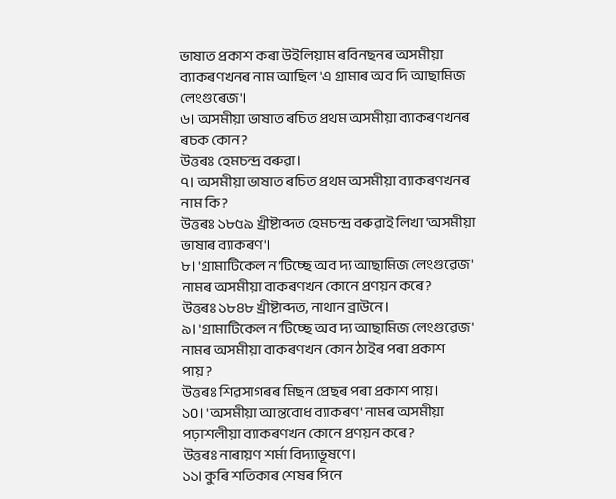ভাষাত প্ৰকাশ কৰা উইলিয়াম ৰবিনছনৰ অসমীয়া ব্যাকৰণখনৰ নাম আছিল 'এ গ্ৰামাৰ অব দি আছামিজ লেংগুৰেজ'।
৬। অসমীয়া ভাষাত ৰচিত প্ৰথম অসমীয়া ব্যাকৰণখনৰ ৰচক কোন?
উত্তৰঃ হেমচন্দ্ৰ বৰুৱা।
৭। অসমীয়া ভাষাত ৰচিত প্ৰথম অসমীয়া ব্যাকৰণখনৰ নাম কি?
উত্তৰঃ ১৮৫৯ খ্রীষ্টাব্দত হেমচন্দ্ৰ বৰুৱাই লিখা 'অসমীয়া ভাষাৰ ব্যাকৰণ'।
৮। 'গ্রামাটিকেল ন'টিচ্ছে অব দ্য আছামিজ লেংগুৱেজ' নামৰ অসমীয়া বাকৰণখন কোনে প্রণয়ন কৰে?
উত্তৰঃ ১৮৪৮ খ্ৰীষ্টাব্দত, নাথান ব্রাউনে।
৯। 'গ্রামাটিকেল ন'টিচ্ছে অব দ্য আছামিজ লেংগুৱেজ' নামৰ অসমীয়া বাকৰণখন কোন ঠাইৰ পৰা প্ৰকাশ পায়?
উত্তৰঃ শিৱসাগৰৰ মিছন প্ৰেছৰ পৰা প্ৰকাশ পায়।
১0। 'অসমীয়া আন্তবোধ ব্যাকৰণ' নামৰ অসমীয়া পঢ়াশলীয়া ব্যাকৰণখন কোনে প্রণয়ন কৰে?
উত্তৰঃ নাৰায়ণ শৰ্মা বিদ্যাভূষণে।
১১। কুৰি শতিকাৰ শেষৰ পিনে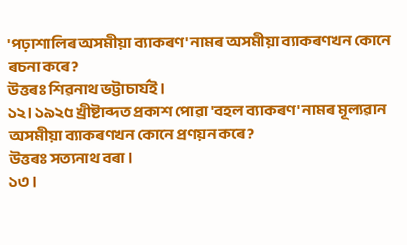'পঢ়াশালিৰ অসমীয়া ব্যাকৰণ' নামৰ অসমীয়া ব্যাকৰণখন কোনে ৰচনা কৰে?
উত্তৰঃ শিৱনাথ ভট্টাচার্যই।
১২। ১৯২৫ খ্রীষ্টাব্দত প্রকাশ পোৱা 'বহল ব্যাকৰণ' নামৰ মূল্যৱান অসমীয়া ব্যাকৰণখন কোনে প্রণয়ন কৰে?
উত্তৰঃ সত্যনাথ বৰা।
১৩।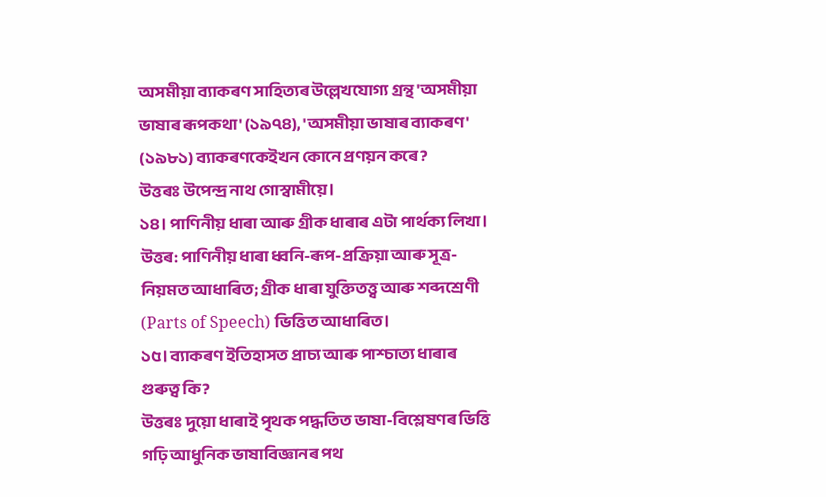অসমীয়া ব্যাকৰণ সাহিত্যৰ উল্লেখযোগ্য গ্রন্থ 'অসমীয়া ভাষাৰ ৰূপকথা' (১৯৭৪), 'অসমীয়া ভাষাৰ ব্যাকৰণ' (১৯৮১) ব্যাকৰণকেইখন কোনে প্রণয়ন কৰে?
উত্তৰঃ উপেন্দ্ৰ নাথ গোস্বামীয়ে।
১৪। পাণিনীয় ধাৰা আৰু গ্ৰীক ধাৰাৰ এটা পার্থক্য লিখা।
উত্তৰ: পাণিনীয় ধাৰা ধ্বনি-ৰূপ-প্ৰক্ৰিয়া আৰু সূত্ৰ-নিয়মত আধাৰিত; গ্ৰীক ধাৰা যুক্তিতত্ত্ব আৰু শব্দশ্রেণী (Parts of Speech) ভিত্তিত আধাৰিত।
১৫। ব্যাকৰণ ইতিহাসত প্রাচ্য আৰু পাশ্চাত্য ধাৰাৰ গুৰুত্ব কি?
উত্তৰঃ দুয়ো ধাৰাই পৃথক পদ্ধতিত ভাষা-বিশ্লেষণৰ ভিত্তি গঢ়ি আধুনিক ভাষাবিজ্ঞানৰ পথ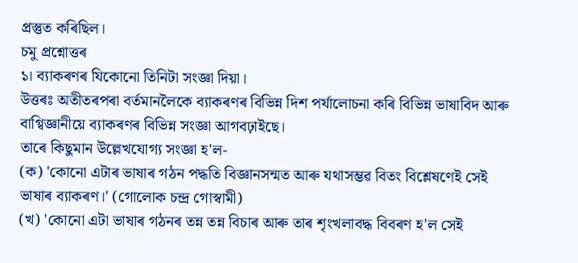প্ৰস্তুত কৰিছিল।
চমু প্রশ্নোত্তৰ
১। ব্যাকৰণৰ যিকোনো তিনিটা সংজ্ঞা দিয়া।
উত্তৰঃ অতীতৰপৰা বৰ্তমানলৈকে ব্যাকৰণৰ বিভিন্ন দিশ পর্যালোচনা কৰি বিভিন্ন ভাষাবিদ আৰু বাগ্বিজ্ঞানীয়ে ব্যাকৰণৰ বিভিন্ন সংজ্ঞা আগবঢ়াইছে।
তাৰে কিছুমান উল্লেখযোগ্য সংজ্ঞা হ'ল-
(ক) 'কোনো এটাৰ ভাষাৰ গঠন পদ্ধতি বিজ্ঞানসন্মত আৰু যথাসম্ভৱ বিতং বিশ্লেষণেই সেই ভাষাৰ ব্যাকৰণ।' (গোলোক চন্দ্র গোস্বামী)
(খ) 'কোনো এটা ভাষাৰ গঠনৰ তন্ন তন্ন বিচাৰ আৰু তাৰ শৃংখলাবদ্ধ বিবৰণ হ'ল সেই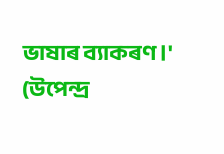ভাষাৰ ব্যাকৰণ।' (উপেন্দ্র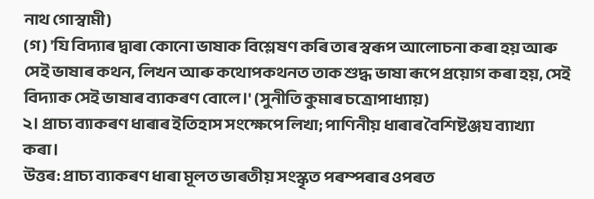নাথ গোস্বামী)
(গ) 'যি বিদ্যাৰ দ্বাৰা কোনো ভাষাক বিশ্লেষণ কৰি তাৰ স্বৰূপ আলোচনা কৰা হয় আৰু সেই ভাষাৰ কথন, লিখন আৰু কথোপকথনত তাক শুদ্ধ ভাষা ৰূপে প্রয়োগ কৰা হয়, সেই বিদ্যাক সেই ভাষাৰ ব্যাকৰণ বোলে।' (সুনীতি কুমাৰ চত্রোপাধ্যায়)
২। প্রাচ্য ব্যাকৰণ ধাৰাৰ ইতিহাস সংক্ষেপে লিখা; পাণিনীয় ধাৰাৰ বৈশিষ্টঞ্জয ব্যাখ্যা কৰা।
উত্তৰ: প্রাচ্য ব্যাকৰণ ধাৰা মূলত ভাৰতীয় সংস্কৃত পৰম্পৰাৰ ওপৰত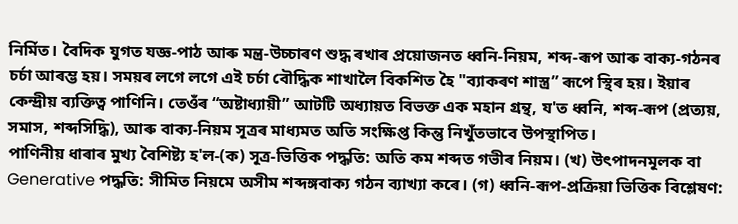নির্মিত। বৈদিক যুগত যজ্ঞ-পাঠ আৰু মন্ত্ৰ-উচ্চাৰণ শুদ্ধ ৰখাৰ প্ৰয়োজনত ধ্বনি-নিয়ম, শব্দ-ৰূপ আৰু বাক্য-গঠনৰ চৰ্চা আৰম্ভ হয়। সময়ৰ লগে লগে এই চর্চা বৌদ্ধিক শাখালৈ বিকশিত হৈ "ব্যাকৰণ শাস্ত্র” ৰূপে স্থিৰ হয়। ইয়াৰ কেন্দ্ৰীয় ব্যক্তিত্ব পাণিনি। তেওঁৰ “অষ্টাধ্যায়ী” আটটি অধ্যায়ত বিভক্ত এক মহান গ্রন্থ, য'ত ধ্বনি, শব্দ-ৰূপ (প্রত্যয়, সমাস, শব্দসিদ্ধি), আৰু বাক্য-নিয়ম সূত্ৰৰ মাধ্যমত অতি সংক্ষিপ্ত কিন্তু নিখুঁতভাবে উপস্থাপিত।
পাণিনীয় ধাৰাৰ মুখ্য বৈশিষ্ট্য হ'ল-(ক) সূত্র-ভিত্তিক পদ্ধতি: অতি কম শব্দত গভীৰ নিয়ম। (খ) উৎপাদনমূলক বা Generative পদ্ধতি: সীমিত নিয়মে অসীম শব্দঙ্গবাক্য গঠন ব্যাখ্যা কৰে। (গ) ধ্বনি-ৰূপ-প্রক্রিয়া ভিত্তিক বিশ্লেষণ: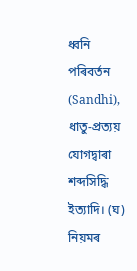ধ্বনি পৰিবৰ্তন (Sandhi), ধাতু-প্রত্যয় যোগদ্বাৰা শব্দসিদ্ধি ইত্যাদি। (ঘ) নিয়মৰ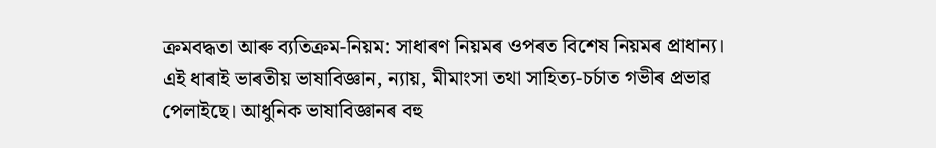ক্ৰমবদ্ধতা আৰু ব্যতিক্রম-নিয়ম: সাধাৰণ নিয়মৰ ওপৰত বিশেষ নিয়মৰ প্রাধান্য।
এই ধাৰাই ভাৰতীয় ভাষাবিজ্ঞান, ন্যায়, মীমাংসা তথা সাহিত্য-চৰ্চাত গভীৰ প্ৰভাৱ পেলাইছে। আধুনিক ভাষাবিজ্ঞানৰ বহু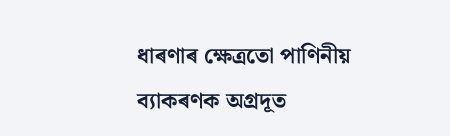ধাৰণাৰ ক্ষেত্ৰতো পাণিনীয় ব্যাকৰণক অগ্রদূত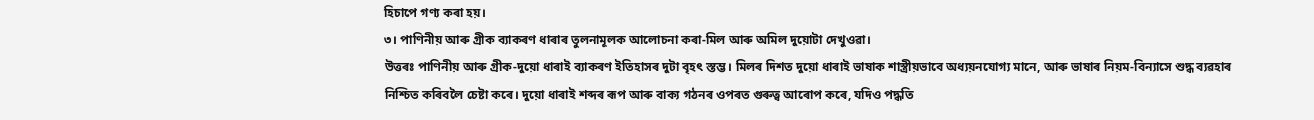হিচাপে গণ্য কৰা হয়।
৩। পাণিনীয় আৰু গ্রীক ব্যাকৰণ ধাৰাৰ তুলনামূলক আলোচনা কৰা-মিল আৰু অমিল দুয়োটা দেখুওৱা।
উত্তৰঃ পাণিনীয় আৰু গ্ৰীক-দুয়ো ধাৰাই ব্যাকৰণ ইতিহাসৰ দুটা বৃহৎ স্তম্ভ। মিলৰ দিশত দুয়ো ধাৰাই ভাষাক শাস্ত্রীয়ভাবে অধ্যয়নযোগ্য মানে, আৰু ভাষাৰ নিয়ম-বিন্যাসে শুদ্ধ ব্যৱহাৰ নিশ্চিত কৰিবলৈ চেষ্টা কৰে। দুয়ো ধাৰাই শব্দৰ ৰূপ আৰু বাক্য গঠনৰ ওপৰত গুৰুত্ব আৰোপ কৰে, যদিও পদ্ধতি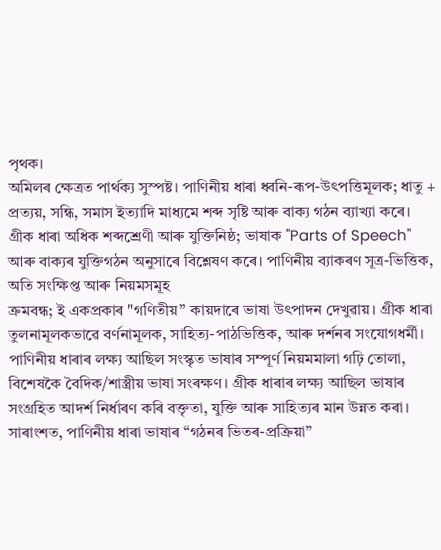পৃথক।
অমিলৰ ক্ষেত্ৰত পাৰ্থক্য সুস্পষ্ট। পাণিনীয় ধাৰা ধ্বনি-ৰূপ-উৎপত্তিমূলক; ধাতু + প্রত্যয়, সন্ধি, সমাস ইত্যাদি মাধ্যমে শব্দ সৃষ্টি আৰু বাক্য গঠন ব্যাখ্যা কৰে। গ্ৰীক ধাৰা অধিক শব্দশ্রেণী আৰু যুক্তিনিষ্ঠ; ভাষাক "Parts of Speech" আৰু বাক্যৰ যুক্তিগঠন অনুসাৰে বিশ্লেষণ কৰে। পাণিনীয় ব্যাকৰণ সূত্র-ভিত্তিক, অতি সংক্ষিপ্ত আৰু নিয়মসমূহ
ক্রমবন্ধ; ই একপ্ৰকাৰ "গণিতীয়” কায়দাৰে ভাষা উৎপাদন দেখুৱায়। গ্ৰীক ধাৰা তুলনামূলকভাৱে বৰ্ণনামূলক, সাহিত্য-পাঠভিত্তিক, আৰু দৰ্শনৰ সংযোগধর্মী।
পাণিনীয় ধাৰাৰ লক্ষ্য আছিল সংস্কৃত ভাষাৰ সম্পূর্ণ নিয়মমালা গঢ়ি তোলা, বিশেষকৈ বৈদিক/শাস্ত্রীয় ভাষা সংৰক্ষণ। গ্ৰীক ধাৰাৰ লক্ষ্য আছিল ভাষাৰ সংগ্রহিত আদর্শ নির্ধাৰণ কৰি বক্তৃতা, যুক্তি আৰু সাহিত্যৰ মান উন্নত কৰা।
সাৰাংশত, পাণিনীয় ধাৰা ভাষাৰ “গঠনৰ ভিতৰ-প্রক্রিয়া”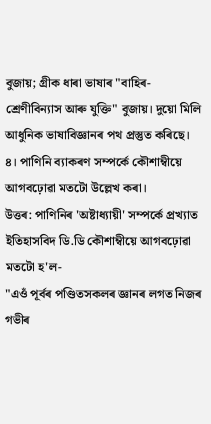বুজায়; গ্ৰীক ধাৰা ভাষাৰ "বাহিৰ-শ্রেণীবিন্যাস আৰু যুক্তি" বুজায়। দুয়ো মিলি আধুনিক ভাষাবিজ্ঞানৰ পথ প্ৰস্তুত কৰিছে।
৪। পাণিনি ব্যাকৰণ সম্পর্কে কৌশাম্বীয়ে আগবঢ়োৱা মতটো উল্লেখ কৰা।
উত্তৰ: পাণিনিৰ 'অষ্টাধ্যায়ী' সম্পর্কে প্রখ্যাত ইতিহাসবিদ ডি.ডি কৌশাম্বীয়ে আগবঢ়োৱা মতটো হ'ল-
"এওঁ পূৰ্বৰ পণ্ডিতসকলৰ জ্ঞানৰ লগত নিজৰ গভীৰ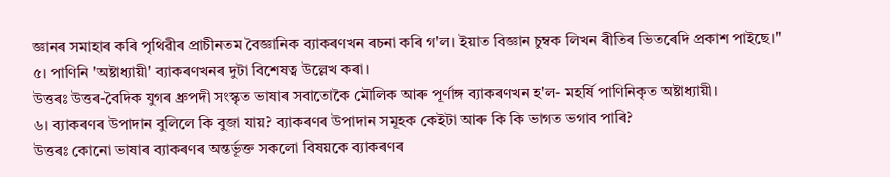জ্ঞানৰ সমাহাৰ কৰি পৃথিৱীৰ প্রাচীনতম বৈজ্ঞানিক ব্যাকৰণখন ৰচনা কৰি গ'ল। ইয়াত বিজ্ঞান চুম্বক লিখন ৰীতিৰ ভিতৰেদি প্রকাশ পাইছে।"
৫। পাণিনি 'অষ্টাধ্যায়ী' ব্যাকৰণখনৰ দুটা বিশেষত্ব উল্লেখ কৰা।
উত্তৰঃ উত্তৰ-বৈদিক যুগৰ ধ্রুপদী সংস্কৃত ভাষাৰ সবাতোকৈ মৌলিক আৰু পূর্ণাঙ্গ ব্যাকৰণখন হ'ল- মহর্ষি পাণিনিকৃত অষ্টাধ্যায়ী।
৬। ব্যাকৰণৰ উপাদান বুলিলে কি বুজা যায়? ব্যাকৰণৰ উপাদান সমূহক কেইটা আৰু কি কি ভাগত ভগাব পাৰি?
উত্তৰঃ কোনো ভাষাৰ ব্যাকৰণৰ অন্তৰ্ভূক্ত সকলো বিষয়কে ব্যাকৰণৰ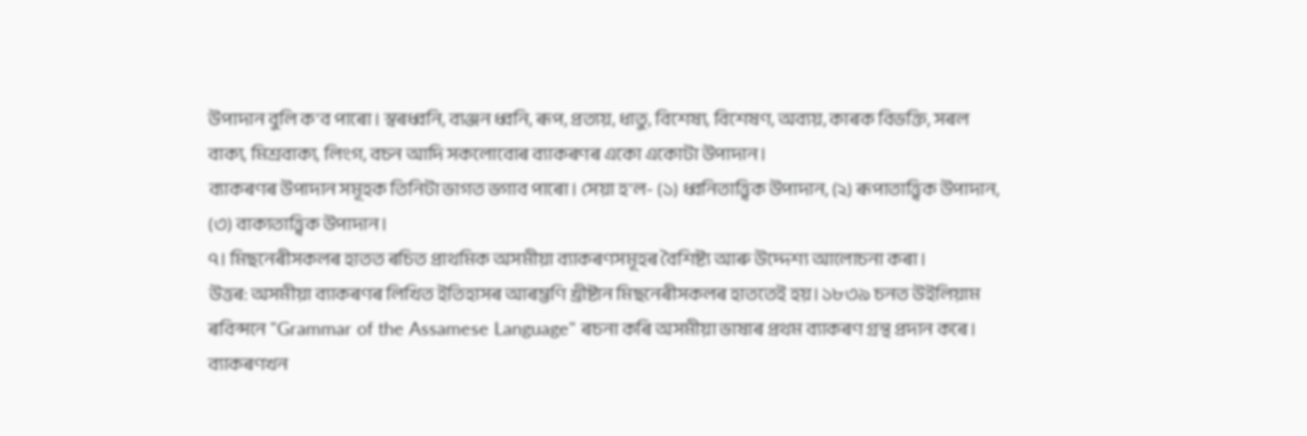উপাদান বুলি ক'ব পাৰো। স্বৰধ্বনি, ব্যঞ্জন ধ্বনি, ৰূপ, প্রত্যয়, ধাতু, বিশেষ্য, বিশেষণ, অব্যয়, কাৰক বিভক্তি, সৰল বাক্য, মিশ্রবাক্য, লিংগ, বচন আদি সকলোবোৰ ব্যাকৰণৰ একো একোটা উপাদান।
ব্যাকৰণৰ উপাদান সমূহক তিনিটা ভাগত ভগাব পাৰো। সেয়া হ'ল- (১) ধ্বনিতাত্ত্বিক উপাদান, (২) ৰূপাতাত্ত্বিক উপাদান, (৩) বাক্যতাত্ত্বিক উপাদান।
৭। মিছনেৰীসকলৰ হাতত ৰচিত প্রাথমিক অসমীয়া ব্যাকৰণসমূহৰ বৈশিষ্ট্য আৰু উদ্দেশ্য আলোচনা কৰা।
উত্তৰ: অসমীয়া ব্যাকৰণৰ লিখিত ইতিহাসৰ আৰম্ভণি খ্ৰীষ্টান মিছনেৰীসকলৰ হাততেই হয়। ১৮৩৯ চনত উইলিয়াম ৰবিন্সনে "Grammar of the Assamese Language" ৰচনা কৰি অসমীয়া ভাষাৰ প্ৰথম ব্যাকৰণ গ্ৰন্থ প্ৰদান কৰে। ব্যাকৰণখন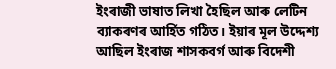ইংৰাজী ভাষাত লিখা হৈছিল আৰু লেটিন ব্যাকৰণৰ আর্হিত গঠিত। ইয়াৰ মূল উদ্দেশ্য আছিল ইংৰাজ শাসকবর্গ আৰু বিদেশী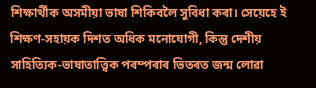শিক্ষার্থীক অসমীয়া ভাষা শিকিবলৈ সুবিধা কৰা। সেয়েহে ই শিক্ষণ-সহায়ক দিশত অধিক মনোযোগী, কিন্তু দেশীয় সাহিত্যিক-ভাষাতাত্ত্বিক পৰম্পৰাৰ ভিতৰত জন্ম লোৱা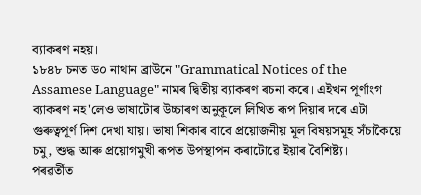ব্যাকৰণ নহয়।
১৮৪৮ চনত ড০ নাথান ব্রাউনে "Grammatical Notices of the Assamese Language" নামৰ দ্বিতীয় ব্যাকৰণ ৰচনা কৰে। এইখন পূর্ণাংগ ব্যাকৰণ নহ'লেও ভাষাটোৰ উচ্চাৰণ অনুকূলে লিখিত ৰূপ দিয়াৰ দৰে এটা গুৰুত্বপূৰ্ণ দিশ দেখা যায়। ভাষা শিকাৰ বাবে প্রয়োজনীয় মূল বিষয়সমূহ সঁচাকৈয়ে চমু, শুদ্ধ আৰু প্রয়োগমুখী ৰূপত উপস্থাপন কৰাটোৱে ইয়াৰ বৈশিষ্ট্য।
পৰৱৰ্তীত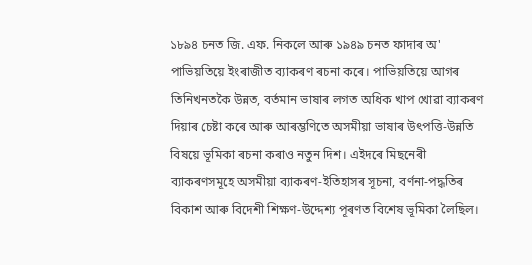১৮৯৪ চনত জি. এফ. নিকলে আৰু ১৯৪৯ চনত ফাদাৰ অ' পাভিয়তিয়ে ইংৰাজীত ব্যাকৰণ ৰচনা কৰে। পাভিয়তিয়ে আগৰ তিনিখনতকৈ উন্নত, বর্তমান ভাষাৰ লগত অধিক খাপ খোৱা ব্যাকৰণ দিয়াৰ চেষ্টা কৰে আৰু আৰম্ভণিতে অসমীয়া ভাষাৰ উৎপত্তি-উন্নতি বিষয়ে ভূমিকা ৰচনা কৰাও নতুন দিশ। এইদৰে মিছনেৰী ব্যাকৰণসমূহে অসমীয়া ব্যাকৰণ-ইতিহাসৰ সূচনা, বৰ্ণনা-পদ্ধতিৰ বিকাশ আৰু বিদেশী শিক্ষণ-উদ্দেশ্য পূৰণত বিশেষ ভূমিকা লৈছিল।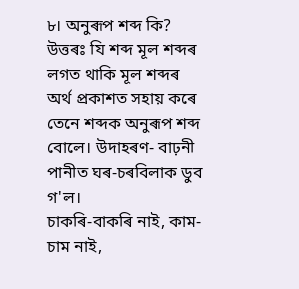৮। অনুৰূপ শব্দ কি?
উত্তৰঃ যি শব্দ মূল শব্দৰ লগত থাকি মূল শব্দৰ অৰ্থ প্রকাশত সহায় কৰে তেনে শব্দক অনুৰূপ শব্দ বোলে। উদাহৰণ- বাঢ়নী পানীত ঘৰ-চৰবিলাক ডুব গ'ল।
চাকৰি-বাকৰি নাই, কাম-চাম নাই,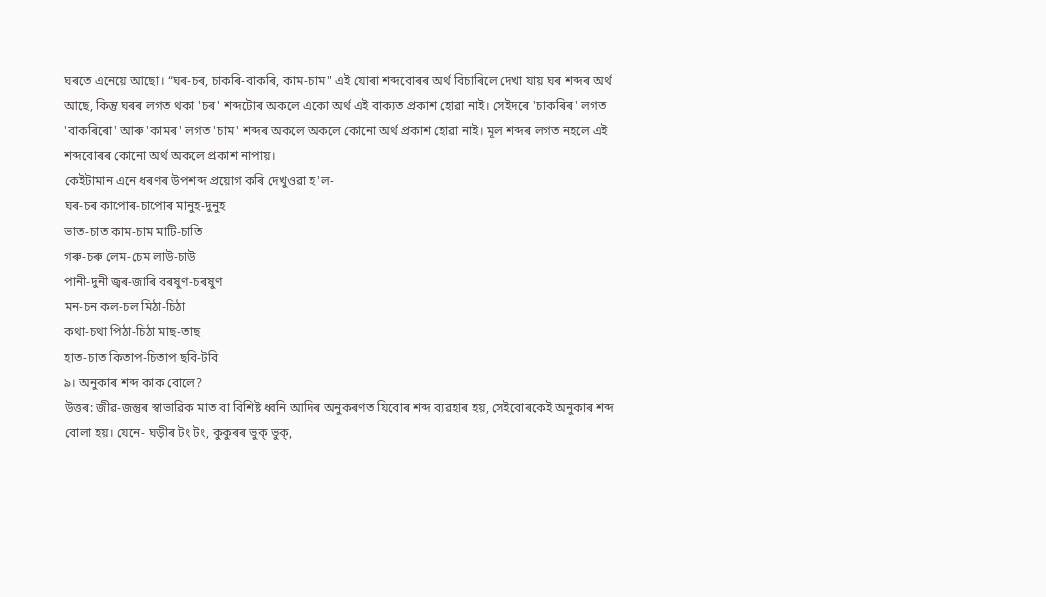ঘৰতে এনেয়ে আছো। “ঘৰ-চৰ, চাকৰি-বাকৰি, কাম-চাম" এই যোৰা শব্দবোৰৰ অৰ্থ বিচাৰিলে দেখা যায় ঘৰ শব্দৰ অৰ্থ আছে, কিন্তু ঘৰৰ লগত থকা 'চৰ' শব্দটোৰ অকলে একো অর্থ এই বাক্যত প্রকাশ হোৱা নাই। সেইদৰে 'চাকৰিৰ' লগত 'বাকৰিৰো' আৰু 'কামৰ' লগত 'চাম' শব্দৰ অকলে অকলে কোনো অর্থ প্রকাশ হোৱা নাই। মূল শব্দৰ লগত নহলে এই শব্দবোৰৰ কোনো অৰ্থ অকলে প্রকাশ নাপায়।
কেইটামান এনে ধৰণৰ উপশব্দ প্ৰয়োগ কৰি দেখুওৱা হ'ল-
ঘৰ-চৰ কাপোৰ-চাপোৰ মানুহ-দুনুহ
ভাত-চাত কাম-চাম মাটি-চাতি
গৰু-চৰু লেম-চেম লাউ-চাউ
পানী-দুনী জ্বৰ-জাৰি বৰষুণ-চৰষুণ
মন-চন কল-চল মিঠা-চিঠা
কথা-চথা পিঠা-চিঠা মাছ-তাছ
হাত-চাত কিতাপ-চিতাপ ছবি-টবি
৯। অনুকাৰ শব্দ কাক বোলে?
উত্তৰ: জীৱ-জন্তুৰ স্বাভাৱিক মাত বা বিশিষ্ট ধ্বনি আদিৰ অনুকৰণত যিবোৰ শব্দ ব্যৱহাৰ হয়, সেইবোৰকেই অনুকাৰ শব্দ বোলা হয়। যেনে- ঘড়ীৰ টং টং, কুকুৰৰ ভুক্ ভুক্,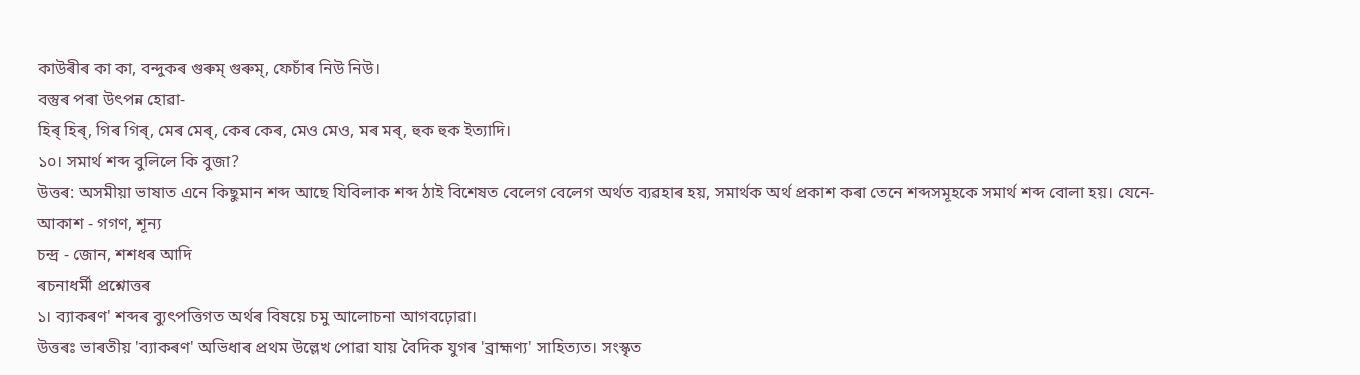কাউৰীৰ কা কা, বন্দুকৰ গুৰুম্ গুৰুম্, ফেচাঁৰ নিউ নিউ।
বস্তুৰ পৰা উৎপন্ন হোৱা-
হিৰ্ হিৰ্, গিৰ গিৰ্, মেৰ মেৰ্, কেৰ কেৰ, মেও মেও, মৰ মৰ্, হুক হুক ইত্যাদি।
১০। সমার্থ শব্দ বুলিলে কি বুজা?
উত্তৰ: অসমীয়া ভাষাত এনে কিছুমান শব্দ আছে যিবিলাক শব্দ ঠাই বিশেষত বেলেগ বেলেগ অৰ্থত ব্যৱহাৰ হয়, সমার্থক অর্থ প্রকাশ কৰা তেনে শব্দসমূহকে সমার্থ শব্দ বোলা হয়। যেনে-
আকাশ - গগণ, শূন্য
চন্দ্র - জোন, শশধৰ আদি
ৰচনাধৰ্মী প্রশ্নোত্তৰ
১। ব্যাকৰণ' শব্দৰ ব্যুৎপত্তিগত অৰ্থৰ বিষয়ে চমু আলোচনা আগবঢ়োৱা।
উত্তৰঃ ভাৰতীয় 'ব্যাকৰণ' অভিধাৰ প্ৰথম উল্লেখ পোৱা যায় বৈদিক যুগৰ 'ব্রাহ্মণ্য' সাহিত্যত। সংস্কৃত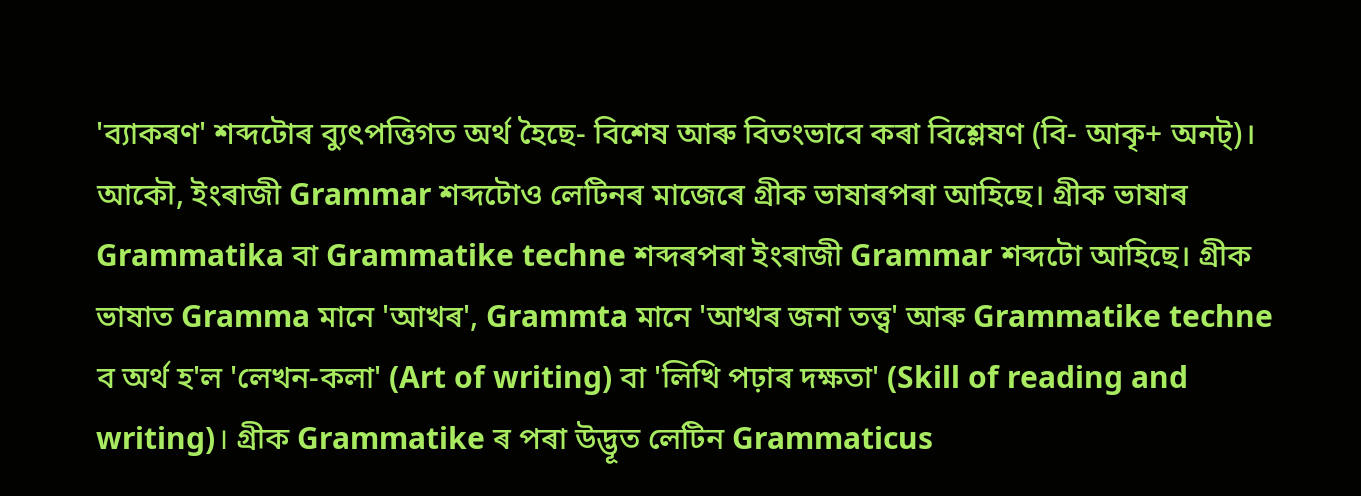'ব্যাকৰণ' শব্দটোৰ ব্যুৎপত্তিগত অর্থ হৈছে- বিশেষ আৰু বিতংভাবে কৰা বিশ্লেষণ (বি- আকৃ+ অনট্)। আকৌ, ইংৰাজী Grammar শব্দটোও লেটিনৰ মাজেৰে গ্ৰীক ভাষাৰপৰা আহিছে। গ্ৰীক ভাষাৰ Grammatika বা Grammatike techne শব্দৰপৰা ইংৰাজী Grammar শব্দটো আহিছে। গ্রীক ভাষাত Gramma মানে 'আখৰ', Grammta মানে 'আখৰ জনা তত্ত্ব' আৰু Grammatike techne ব অর্থ হ'ল 'লেখন-কলা' (Art of writing) বা 'লিখি পঢ়াৰ দক্ষতা' (Skill of reading and writing)। গ্রীক Grammatike ৰ পৰা উদ্ভূত লেটিন Grammaticus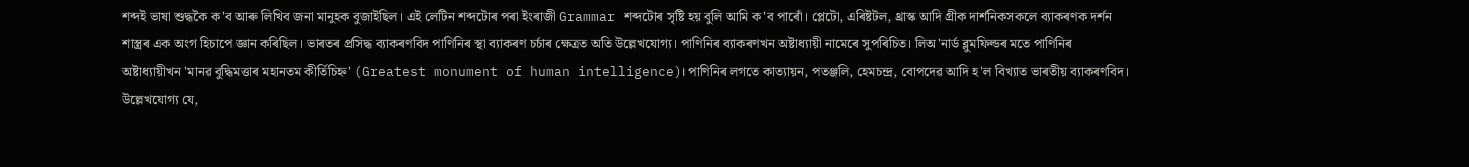শব্দই ভাষা শুদ্ধকৈ ক'ব আৰু লিখিব জনা মানুহক বুজাইছিল। এই লেটিন শব্দটোৰ পৰা ইংৰাজী Grammar শব্দটোৰ সৃষ্টি হয় বুলি আমি ক'ব পাৰোঁ। প্লেটো, এৰিষ্টটল, থ্রাস্ক আদি গ্রীক দার্শনিকসকলে ব্যাকৰণক দর্শন শাস্ত্ৰৰ এক অংগ হিচাপে জ্ঞান কৰিছিল। ভাৰতৰ প্ৰসিদ্ধ ব্যাকৰণবিদ পাণিনিৰ স্থা ব্যাকৰণ চৰ্চাৰ ক্ষেত্ৰত অতি উল্লেখযোগ্য। পাণিনিৰ ব্যাকৰণখন অষ্টাধ্যায়ী নামেৰে সুপৰিচিত। লিঅ'নার্ড ব্লুমফিল্ডৰ মতে পাণিনিৰ অষ্টাধ্যায়ীখন 'মানৱ বুদ্ধিমত্তাৰ মহানতম কীৰ্তিচিহ্ন' (Greatest monument of human intelligence)। পাণিনিৰ লগতে কাত্যায়ন, পতঞ্জলি, হেমচন্দ্ৰ, বোপদেৱ আদি হ'ল বিখ্যাত ভাৰতীয় ব্যাকৰণবিদ। উল্লেখযোগ্য যে,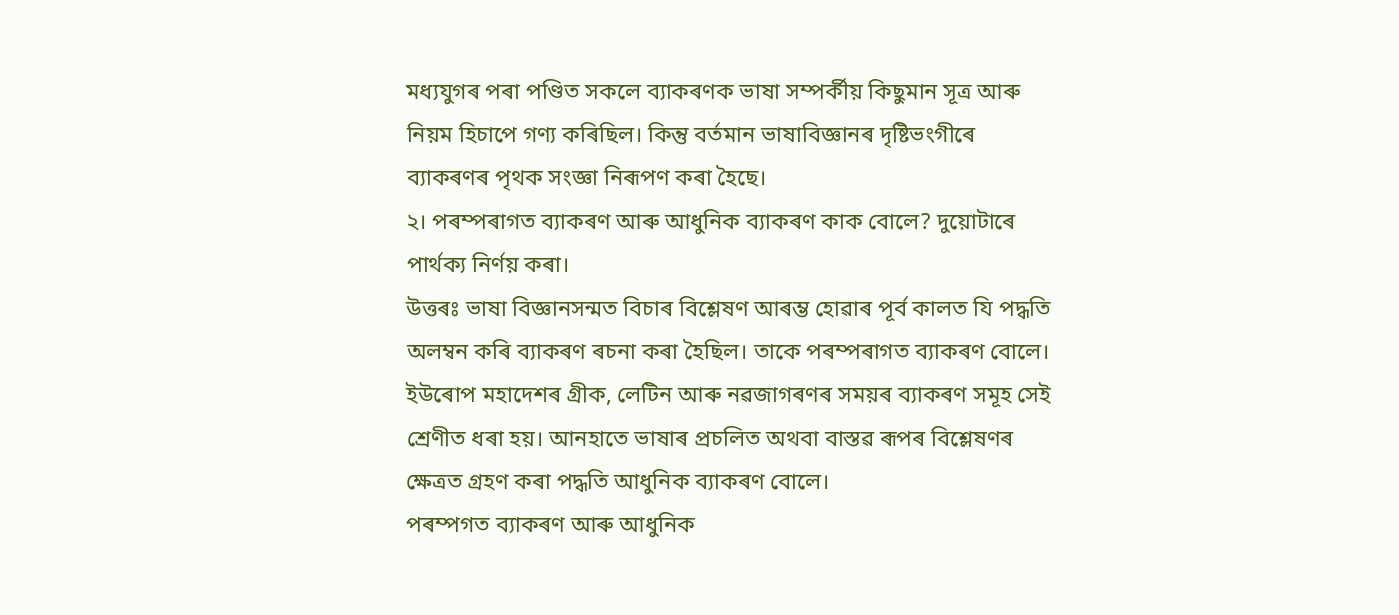মধ্যযুগৰ পৰা পণ্ডিত সকলে ব্যাকৰণক ভাষা সম্পর্কীয় কিছুমান সূত্ৰ আৰু নিয়ম হিচাপে গণ্য কৰিছিল। কিন্তু বর্তমান ভাষাবিজ্ঞানৰ দৃষ্টিভংগীৰে ব্যাকৰণৰ পৃথক সংজ্ঞা নিৰূপণ কৰা হৈছে।
২। পৰম্পৰাগত ব্যাকৰণ আৰু আধুনিক ব্যাকৰণ কাক বোলে? দুয়োটাৰে পার্থক্য নিৰ্ণয় কৰা।
উত্তৰঃ ভাষা বিজ্ঞানসন্মত বিচাৰ বিশ্লেষণ আৰম্ভ হোৱাৰ পূৰ্ব কালত যি পদ্ধতি অলম্বন কৰি ব্যাকৰণ ৰচনা কৰা হৈছিল। তাকে পৰম্পৰাগত ব্যাকৰণ বোলে। ইউৰোপ মহাদেশৰ গ্ৰীক, লেটিন আৰু নৱজাগৰণৰ সময়ৰ ব্যাকৰণ সমূহ সেই শ্ৰেণীত ধৰা হয়। আনহাতে ভাষাৰ প্ৰচলিত অথবা বাস্তৱ ৰূপৰ বিশ্লেষণৰ ক্ষেত্ৰত গ্ৰহণ কৰা পদ্ধতি আধুনিক ব্যাকৰণ বোলে।
পৰম্পগত ব্যাকৰণ আৰু আধুনিক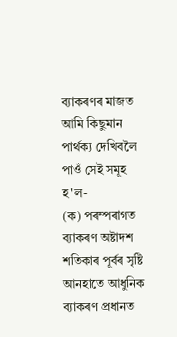ব্যাকৰণৰ মাজত আমি কিছুমান পার্থক্য দেখিবলৈ পাওঁ সেই সমূহ হ'ল-
(ক) পৰম্পৰাগত ব্যাকৰণ অষ্টাদশ শতিকাৰ পূৰ্বৰ সৃষ্টি আনহাতে আধুনিক ব্যাকৰণ প্রধানত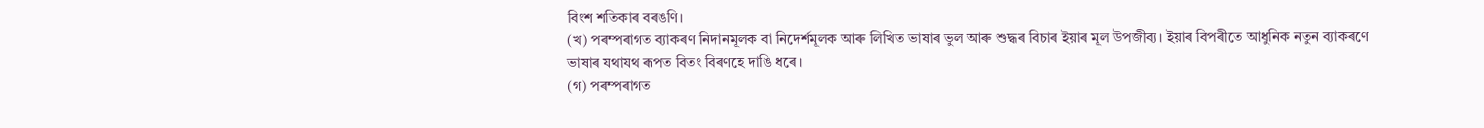বিংশ শতিকাৰ বৰঙণি।
(খ) পৰম্পৰাগত ব্যাকৰণ নিদানমূলক বা নিদের্শমূলক আৰু লিখিত ভাষাৰ ভুল আৰু শুদ্ধৰ বিচাৰ ইয়াৰ মূল উপজীব্য। ইয়াৰ বিপৰীতে আধুনিক নতুন ব্যাকৰণে ভাষাৰ যথাযথ ৰূপত বিতং বিৰণহে দাঙি ধৰে।
(গ) পৰম্পৰাগত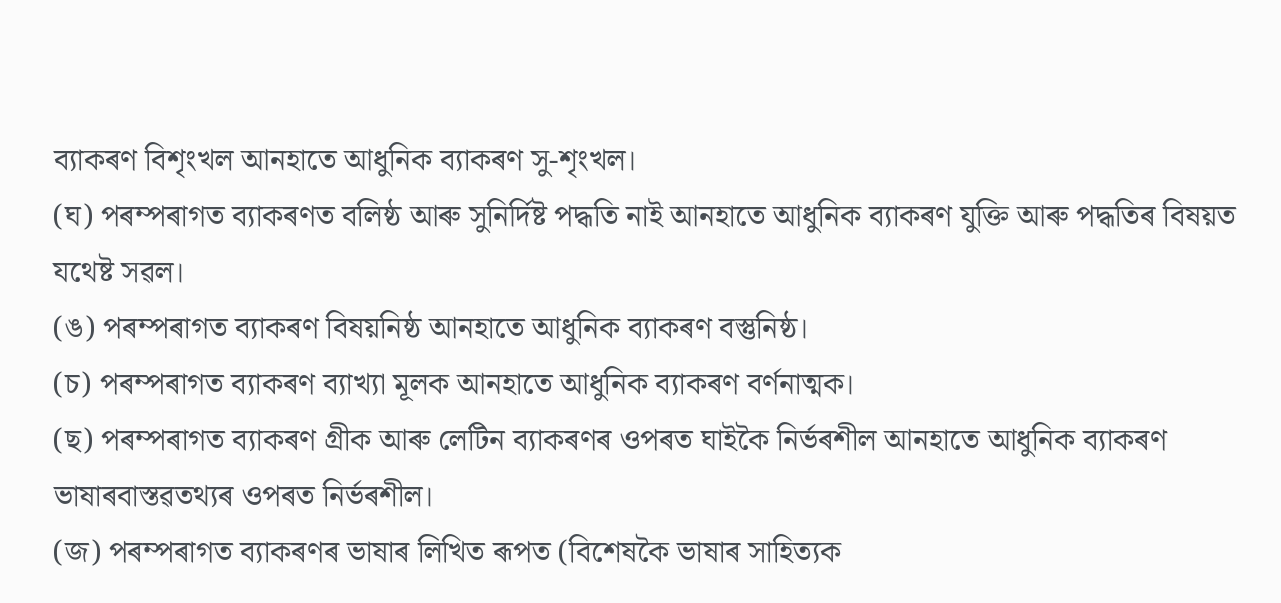ব্যাকৰণ বিশৃংখল আনহাতে আধুনিক ব্যাকৰণ সু-শৃংখল।
(ঘ) পৰম্পৰাগত ব্যাকৰণত বলিষ্ঠ আৰু সুনির্দিষ্ট পদ্ধতি নাই আনহাতে আধুনিক ব্যাকৰণ যুক্তি আৰু পদ্ধতিৰ বিষয়ত যথেষ্ট সৱল।
(ঙ) পৰম্পৰাগত ব্যাকৰণ বিষয়নিষ্ঠ আনহাতে আধুনিক ব্যাকৰণ বস্তুনিষ্ঠ।
(চ) পৰম্পৰাগত ব্যাকৰণ ব্যাখ্যা মূলক আনহাতে আধুনিক ব্যাকৰণ বৰ্ণনাত্মক।
(ছ) পৰম্পৰাগত ব্যাকৰণ গ্ৰীক আৰু লেটিন ব্যাকৰণৰ ওপৰত ঘাইকৈ নিৰ্ভৰশীল আনহাতে আধুনিক ব্যাকৰণ ভাষাৰবাস্তৱতথ্যৰ ওপৰত নিৰ্ভৰশীল।
(জ) পৰম্পৰাগত ব্যাকৰণৰ ভাষাৰ লিখিত ৰূপত (বিশেষকৈ ভাষাৰ সাহিত্যক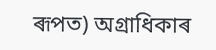ৰূপত) অগ্রাধিকাৰ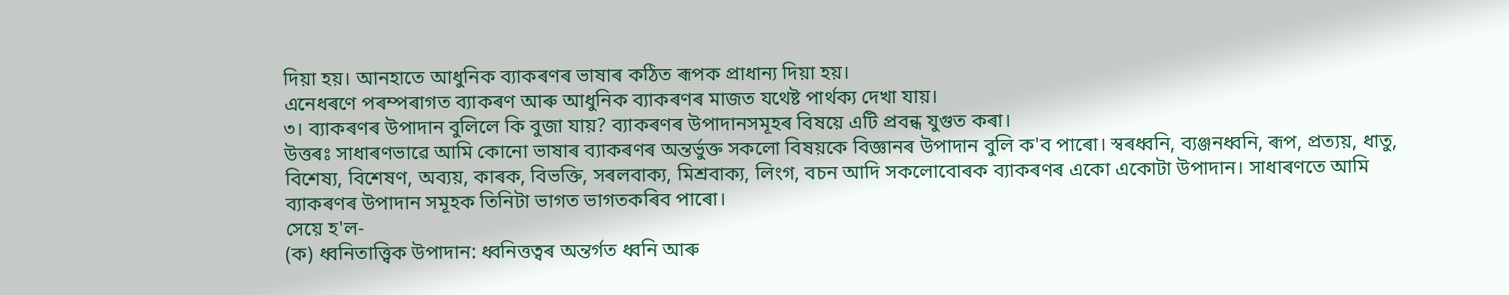দিয়া হয়। আনহাতে আধুনিক ব্যাকৰণৰ ভাষাৰ কঠিত ৰূপক প্রাধান্য দিয়া হয়।
এনেধৰণে পৰম্পৰাগত ব্যাকৰণ আৰু আধুনিক ব্যাকৰণৰ মাজত যথেষ্ট পার্থক্য দেখা যায়।
৩। ব্যাকৰণৰ উপাদান বুলিলে কি বুজা যায়? ব্যাকৰণৰ উপাদানসমূহৰ বিষয়ে এটি প্রবন্ধ যুগুত কৰা।
উত্তৰঃ সাধাৰণভাৱে আমি কোনো ভাষাৰ ব্যাকৰণৰ অন্তৰ্ভুক্ত সকলো বিষয়কে বিজ্ঞানৰ উপাদান বুলি ক'ব পাৰো। স্বৰধ্বনি, ব্যঞ্জনধ্বনি, ৰূপ, প্রত্যয়, ধাতু, বিশেষ্য, বিশেষণ, অব্যয়, কাৰক, বিভক্তি, সৰলবাক্য, মিশ্রবাক্য, লিংগ, বচন আদি সকলোবোৰক ব্যাকৰণৰ একো একোটা উপাদান। সাধাৰণতে আমি ব্যাকৰণৰ উপাদান সমূহক তিনিটা ভাগত ভাগতকৰিব পাৰো।
সেয়ে হ'ল-
(ক) ধ্বনিতাত্ত্বিক উপাদান: ধ্বনিত্তত্বৰ অন্তর্গত ধ্বনি আৰু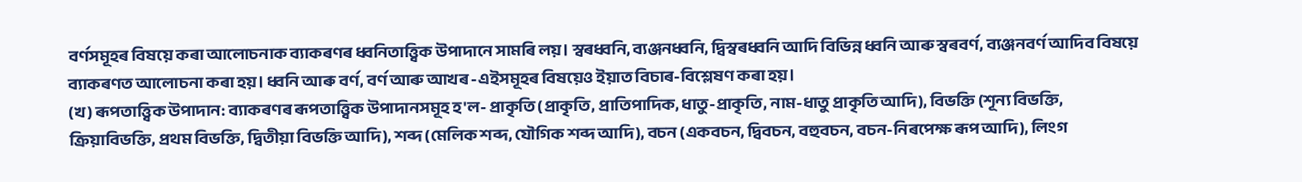বৰ্ণসমূহৰ বিষয়ে কৰা আলোচনাক ব্যাকৰণৰ ধ্বনিতাত্ত্বিক উপাদানে সামৰি লয়। স্বৰধ্বনি, ব্যঞ্জনধ্বনি, দ্বিস্বৰধ্বনি আদি বিভিন্ন ধ্বনি আৰু স্বৰবৰ্ণ, ব্যঞ্জনবর্ণ আদিব বিষয়ে ব্যাকৰণত আলোচনা কৰা হয়। ধ্বনি আৰু বৰ্ণ, বৰ্ণ আৰু আখৰ -এইসমূহৰ বিষয়েও ইয়াত বিচাৰ-বিশ্লেষণ কৰা হয়।
(খ) ৰূপতাত্ত্বিক উপাদান: ব্যাকৰণৰ ৰূপতাত্ত্বিক উপাদানসমূহ হ'ল- প্রাকৃতি (প্রাকৃতি, প্রাতিপাদিক, ধাতু-প্রাকৃতি, নাম-ধাতু প্রাকৃতি আদি), বিভক্তি (শূন্য বিভক্তি, ক্রিয়াবিভক্তি, প্রথম বিভক্তি, দ্বিতীয়া বিভক্তি আদি), শব্দ (মেলিক শব্দ, যৌগিক শব্দ আদি), বচন (একবচন, দ্বিবচন, বহুবচন, বচন-নিৰপেক্ষ ৰূপ আদি), লিংগ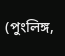(পুংলিঙ্গ,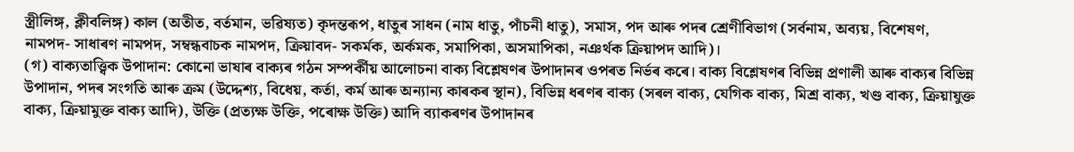স্ত্রীলিঙ্গ, ক্লীবলিঙ্গ) কাল (অতীত, বর্তমান, ভৱিষ্যত) কৃদন্তৰূপ, ধাতুৰ সাধন (নাম ধাতু, পাঁচনী ধাতু), সমাস, পদ আৰু পদৰ শ্ৰেণীবিভাগ (সর্বনাম, অব্যয়, বিশেষণ, নামপদ- সাধাৰণ নামপদ, সম্বন্ধবাচক নামপদ, ক্রিয়াবদ- সকর্মক, অর্কমক, সমাপিকা, অসমাপিকা, নঞর্থক ক্রিয়াপদ আদি)।
(গ) বাক্যতাত্ত্বিক উপাদান: কোনো ভাষাৰ বাক্যৰ গঠন সম্পৰ্কীয় আলোচনা বাক্য বিশ্লেষণৰ উপাদানৰ ওপৰত নিৰ্ভৰ কৰে। বাক্য বিশ্লেষণৰ বিভিন্ন প্রণালী আৰু বাক্যৰ বিভিন্ন উপাদান, পদৰ সংগতি আৰু ক্রম (উদ্দেশ্য, বিধেয়, কর্তা, কৰ্ম আৰু অন্যান্য কাৰকৰ স্থান), বিভিন্ন ধৰণৰ বাক্য (সৰল বাক্য, যেগিক বাক্য, মিশ্র বাক্য, খণ্ড বাক্য, ক্রিয়াযুক্ত বাক্য, ক্রিয়ামুক্ত বাক্য আদি), উক্তি (প্রত্যক্ষ উক্তি, পৰোক্ষ উক্তি) আদি ব্যাকৰণৰ উপাদানৰ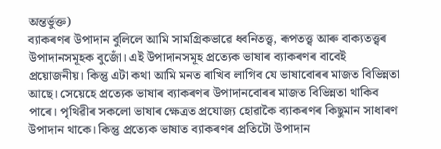অন্তৰ্ভুক্ত)
ব্যাকৰণৰ উপাদান বুলিলে আমি সামগ্রিকভাৱে ধ্বনিতত্ত্ব, ৰূপতত্ত্ব আৰু বাক্যতত্ত্বৰ উপাদানসমূহক বুজোঁ। এই উপাদানসমূহ প্রত্যেক ভাষাৰ ব্যাকৰণৰ বাবেই প্রয়োজনীয়। কিন্তু এটা কথা আমি মনত ৰাখিব লাগিব যে ভাষাবোৰৰ মাজত বিভিন্নতা আছে। সেয়েহে প্রত্যেক ভাষাৰ ব্যাকৰণৰ উপাদানবোৰৰ মাজত বিভিন্নতা থাকিব পাৰে। পৃথিৱীৰ সকলো ভাষাৰ ক্ষেত্ৰত প্ৰযোজ্য হোৱাকৈ ব্যাকৰণৰ কিছুমান সাধাৰণ উপাদান থাকে। কিন্তু প্রত্যেক ভাষাত ব্যাকৰণৰ প্ৰতিটো উপাদান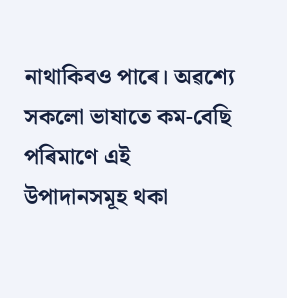নাথাকিবও পাৰে। অৱশ্যে সকলো ভাষাতে কম-বেছি পৰিমাণে এই উপাদানসমূহ থকা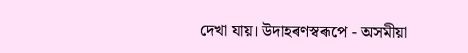দেখা যায়। উদাহৰণস্বৰূপে - অসমীয়া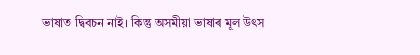ভাষাত দ্বিবচন নাই। কিন্তু অসমীয়া ভাষাৰ মূল উৎস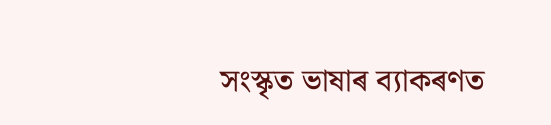সংস্কৃত ভাষাৰ ব্যাকৰণত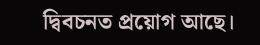দ্বিবচনত প্রয়োগ আছে।